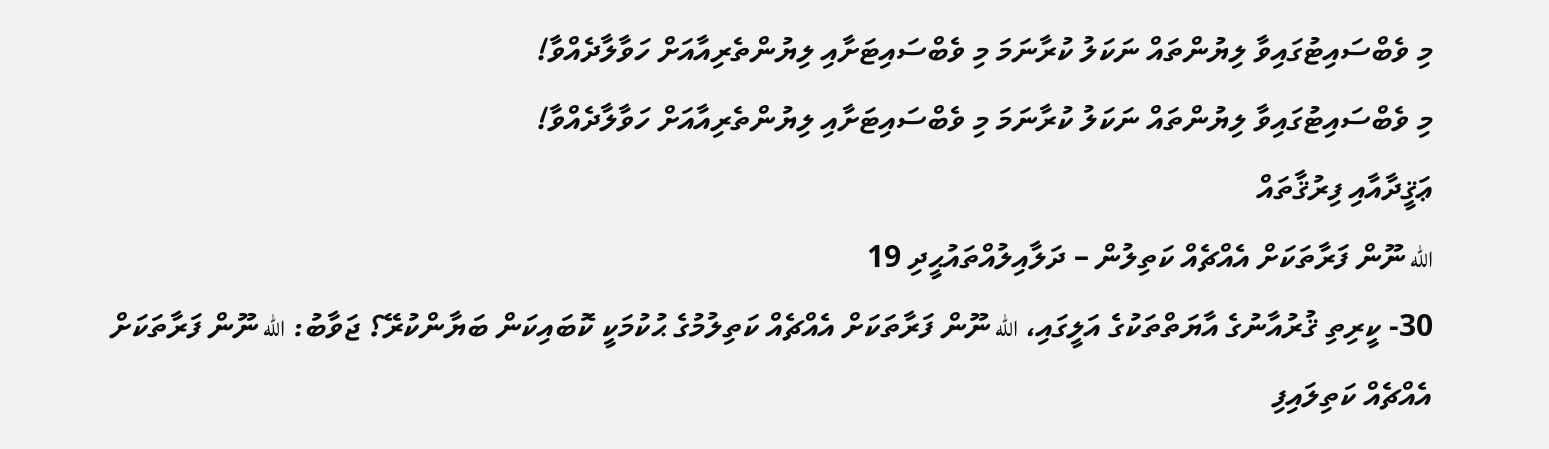މި ވެބްސައިޓުގައިވާ ލިޔުންތައް ނަކަލު ކުރާނަމަ މި ވެބްސައިޓަށާއި ލިޔުންތެރިއާއަށް ހަވާލާދެއްވާ!
މި ވެބްސައިޓުގައިވާ ލިޔުންތައް ނަކަލު ކުރާނަމަ މި ވެބްސައިޓަށާއި ލިޔުންތެރިއާއަށް ހަވާލާދެއްވާ!
ޢަޤީދާއާއި ފިރުޤާތައް
الله ނޫން ފަރާތަކަށް އެއްޗެއް ކަތިލުން – ދަލާއިލުއްތައުޙީދި 19
30- ކީރިތި ޤުރުއާނުގެ އާޔަތްތަކުގެ އަލީގައި، الله ނޫން ފަރާތަކަށް އެއްޗެއް ކަތިލުމުގެ ޙުކުމަކީ ކޮބައިކަން ބަޔާންކުރޭ؟ ޖަވާބު: الله ނޫން ފަރާތަކަށް އެއްޗެއް ކަތިލައިފި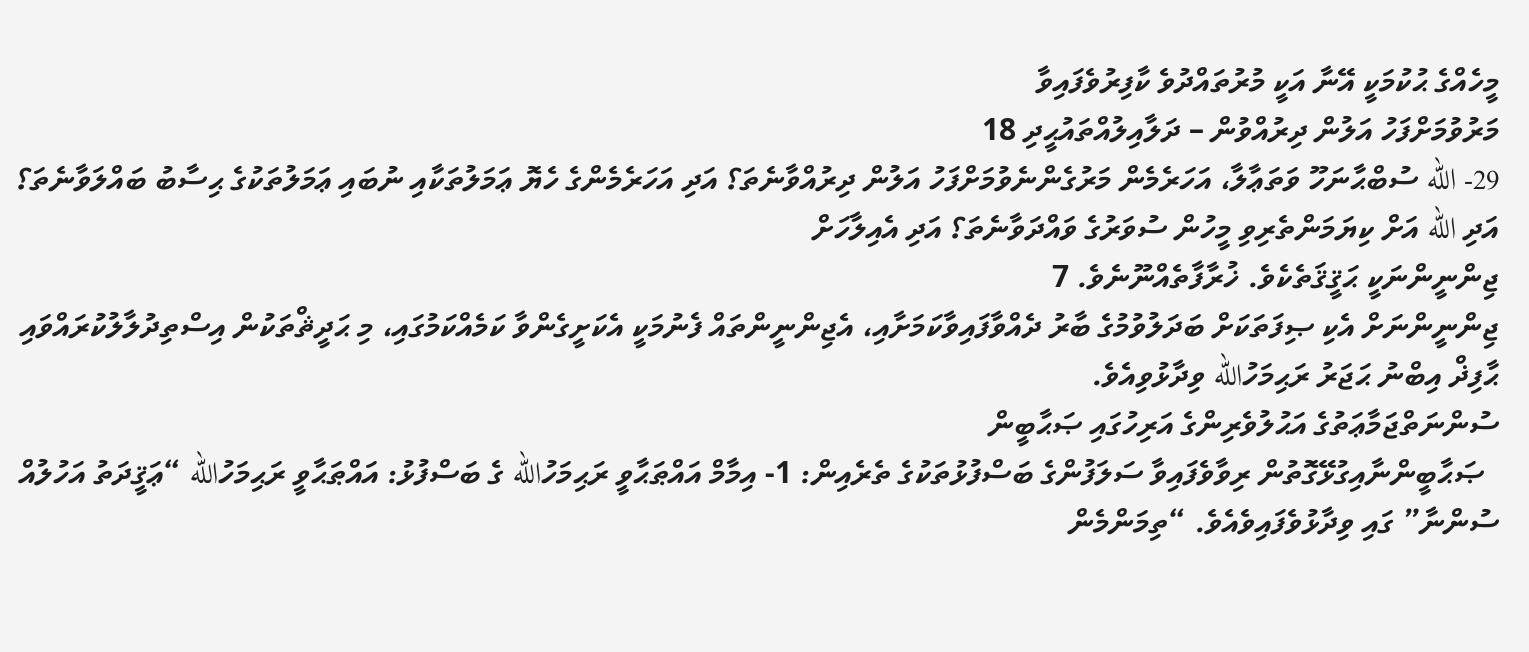މީހެއްގެ ޙުކުމަކީ އޭނާ އަކީ މުރުތައްދުވެ ކާފިރުވެފައިވާ
މަރުވުމަށްފަހު އަލުން ދިރުއްވުން – ދަލާއިލުއްތައުޙީދި 18
29- الله ސުބްޙާނަހޫ ވަތަޢާލާ، އަހަރެމެން މަރުގެންނެވުމަށްފަހު އަލުން ދިރުއްވާނެތަ؟ އަދި އަހަރެމެންގެ ހެޔޮ ޢަމަލުތަކާއި ނުބައި ޢަމަލުތަކުގެ ޙިސާބު ބައްލަވާނެތަ؟ އަދި الله އަށް ކިޔަމަންތެރިވި މީހުން ސުވަރުގެ ވައްދަވާނެތަ؟ އަދި އެއިލާހަށް
ޖިންނީންނަކީ ޙަޤީޤަތެކެވެ. ޚުރާފާތެއްނޫނެވެ. 7
ޖިންނީންނަށް އެކި ޞިފަތަކަށް ބަދަލުވުމުގެ ބާރު ދެއްވާފައިވާކަމަށާއި، އެޖިންނީންތައް ފެނުމަކީ އެކަށީގެންވާ ކަމެއްކަމުގައި، މި ޙަދީޘްތަކުން އިސްތިދުލާލުކުރައްވައި ޙާފިޛް އިބްނު ޙަޖަރު ރަޙިމަހުالله ވިދާޅުވިއެވެ.
ސުންނަތްޖަމާޢަތުގެ އަޙުލުވެރިންގެ އަރިހުގައި ޞަޙާބީން
  ޞަޙާބީންނާއިގުޅޭގޮތުން ރިވާވެފައިވާ ސަލަފުންގެ ބަސްފުޅުތަކުގެ ތެރެއިން: 1- އިމާމް އައްޠަޙާވީ ރަޙިމަހުالله ގެ ބަސްފުޅު: އައްޠަޙާވީ ރަޙިމަހުالله “ޢަޤީދަތު އަހުލުއް ސުންނާ” ގައި ވިދާޅުވެފައިވެއެވެ. “ތިމަންމެން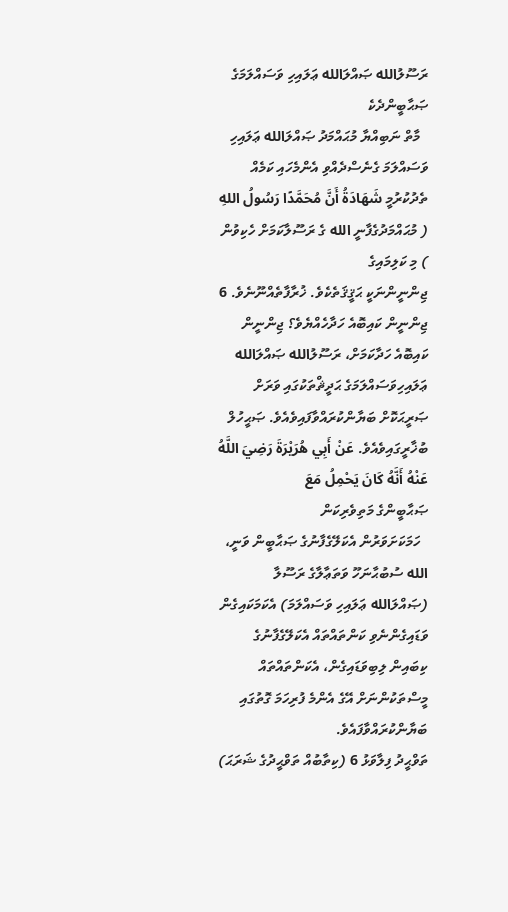ރަސޫލުالله ޞައްލަالله ޢަލައިހި ވަސައްލަމަގެ ޞަޙާބީންދެކެ
  މާތް ނަބިއްޔާ މުޙައްމަދު ޞައްލަالله ޢަލައިހި ވަސައްލަމަ ގެނެސްދެއްވި އެންމެހައި ކަމެއް ތެދުކުރުމީ شَهَادَةُ أَنَّ مُحَمَّدًا رَسُولُ اللهِ ( މުޙައްމަދުގެފާނީ الله ގެ ރަސޫލާކަމަށް ހެކިވުން ) މި ކަލިމައިގެ
ޖިންނީންނަކީ ޙަޤީޤަތެކެވެ. ޚުރާފާތެއްނޫނެވެ. 6
ޖިންނީން ކައިބޮއެ ހަދާހެއްޔެވެ؟ ޖިންނީން ކައިބޮއެ ހަދާކަމަށް، ރަސޫލުالله ޞައްލަالله ޢަލައިހިވަސައްލަމަގެ ޙަދީޘްތަކުގައި ވަރަށް ޞަރީޙަކޮށް ބަޔާންކުރައްވާފައިވެއެވެ. ޞަޙީހުލް ބުޚާރީގައިވެއެވެ. عَنْ أَبِي هُرَيْرَةَ رَضِيَ اللَّهُ عَنْهُ أَنَّهُ كَانَ يَحْمِلُ مَعَ
ޞަޙާބީންގެ މަތިވެރިކަން
  ހަމަކަށަވަރުން އެކަލޭގެފާނުގެ ޞަޙާބީން ވަނީ، الله ސުބުޙާނަހޫ ވަތަޢާލާގެ ރަސޫލާ (ޞައްލަالله ޢަލައިހި ވަސައްލަމަ) އެކަމަކައިގެން ވަޑައިގެންނެވި ކަންތައްތައް އެކަލޭގެފާނުގެ ކިބައިން ލިބިވަޑައިގެން، އެކަންތައްތައް މީސްތަކުންނަށް އޭގެ އެންމެ ފުރިހަމަ ގޮތުގައި ބަޔާންކުރައްވާފައެވެ.
ތަވްޙީދު ފިލާވަޅު 6 (ކިތާބުއް ތަވްޙީދުގެ ޝަރަޙަ)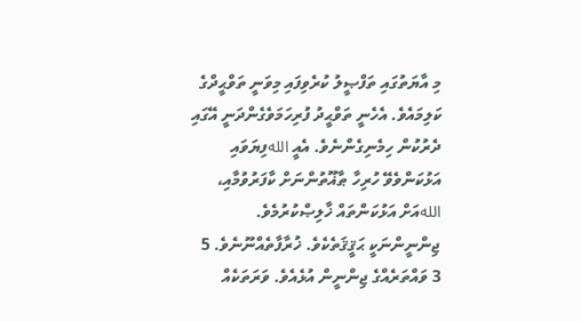މި އާޔަތުގައި ތަފްޞީލު ކުރެވިފައި މިވަނީ ތަވްޙީދްގެ ކަލިމައެވެ. އެހެނީ ތަވްޙީދު ފުރިހަމަވެގެންދަނީ އޭގައި ދެރުކުން ހިމެނިގެންނެވެ. އެއީ اللهފިޔަވައި އަޅުކަންވެވޭ ހުރިހާ ޠާޣޫތުންނަށް ކާފަރުވުމާއި، اللهއަށް އަޅުކަންތައް ޚާލިޞްކުރުމެވެ.
ޖިންނީންނަކީ ޙަޤީޤަތެކެވެ. ޚުރާފާތެއްނޫނެވެ. 5
3 ވައްތަރެއްގެ ޖިންނީން އުޅެއެވެ. ވަރަތަކެއް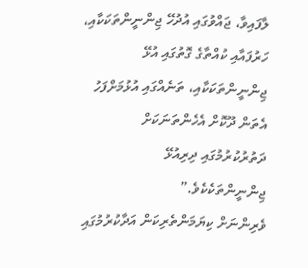ލާފައިވާ، ޖައްވުގައި އުދުހޭ ޖިންނީންތަކަކާއި، ހަރުފައާއި ކުއްތާގެ ގޮތުގައި އުޅޭ ޖިންނީންތަކަކާއި، ތަނެއްގައި އުޅުމަށްފަހު އެތަން ދޫކޮށް އެހެންތަނަކަށް ދަތުރުކުރުމުގައި ދިރިއުޅޭ ޖިންނީންތަކެކެވެ.”
ވެރިންނަށް ކިޔަމަންތެރިކަން އަދާކުރުމުގައި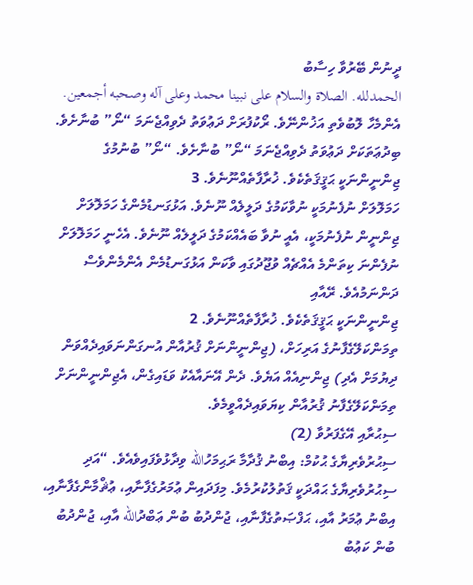ދީނުން ބޭރުވާ ހިސާބު
الحمدلله. الصلاة والسلام على نبينا محمد وعلى آله وصحبه أجمعين. އެންމެހާ ލޮބުވެތި އަޚުންނޭވެ. ރޯކުފުރަށް ދަޢުވަތު ދެވިއްޖެނަމަ “ނޯ” ބުނާށެވެ. ބިދުޢަތަކަށް ދަޢުވަތު ދެވިއްޖެނަމަ “ނޯ” ބުނާށެވެ. “ނޯ” ބުނުމުގެ
ޖިންނީންނަކީ ޙަޤީޤަތެކެވެ. ޚުރާފާތެއްނޫނެވެ. 3
ހަމަލޮލަށް ނުފެނުމަކީ ނުވާކަމުގެ ދަލީލެއް ނޫނެވެ. އަޅުގަނޑުމެންގެ ހަމަލޮލަށް ޖިންނީން ނުފެނުމަކީ، އެއީ ނުވާ ބައެއްކަމުގެ ދަލީލެއް ނޫނެވެ. އެހެނީ ހަމަލޮލަށް ނުފެންނަ ކިތަންމެ އެއްޗެއް ވުޖޫދުގައި ވާކަން އަޅުގަނޑުމެން އެންމެންވެސް ދަންނަމުއެވެ. ރޭއާއި
ޖިންނީންނަކީ ޙަޤީޤަތެކެވެ. ޚުރާފާތެއްނޫނެވެ. 2
ތިމަންކަލޭގެފާނުގެ އަރިހަށް، (ޖިންނީންނަށް ޤުރުއާން އުނގަންނަވައިދެއްވަން ދިޔުމަށް އެދި) ޖިންނިއެއް އަޔެވެ. ދެން އޭނައާއެކު ވަޑައިގެން، އެޖިންނީންނަށް ތިމަންކަލޭގެފާނު ޤުރުއާން ކިޔަވައިދެއްވީމެވެ.
ސިޙުރާއި އޭގެފަރުވާ (2)
ސިޙުރުވެރިޔާގެ ޙުކުމް: އިބްނު ޤުދާމާ ރަޙިމަހުالله ވިދާޅުވެފައިވެއެވެ. “އަދި ސިޙުރުވެރިޔާގެ ޙައްދަކީ ޤަތުލުކުރުމެވެ. މިފަދައިން ޢުމަރުގެފާނާއި، ޢުޘްމާންގެފާނާއި، އިބްނު ޢުމަރު އާއި، ޙަފްޞަތުގެފާނާއި، ޖުންދުބު ބުން ޢަބްދުالله އާއި، ޖުންދުބު ބުން ކަޢުބު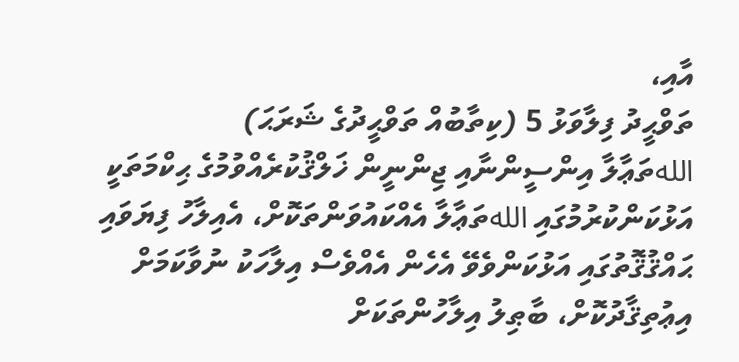އާއި،
ތަވްޙީދު ފިލާވަޅު 5 (ކިތާބުއް ތަވްޙީދުގެ ޝަރަޙަ)
اللهތަޢާލާ އިންސީންނާއި ޖިންނީން ޚަލްޤުކުރެއްވުމުގެ ޙިކްމަތަކީ އަޅުކަންކުރުމުގައި اللهތަޢާލާ އެއްކައުވަންތަކޮށް، އެއިލާހު ފިޔަވައި ޙައްޤުޤޮތުގައި އަޅުކަންވެވޭ އެހެން އެއްވެސް އިލާހަކު ނުވާކަމަށް އިޢުތިޤާދުކޮށް، ބާޠިލު އިލާހުންތަކަށް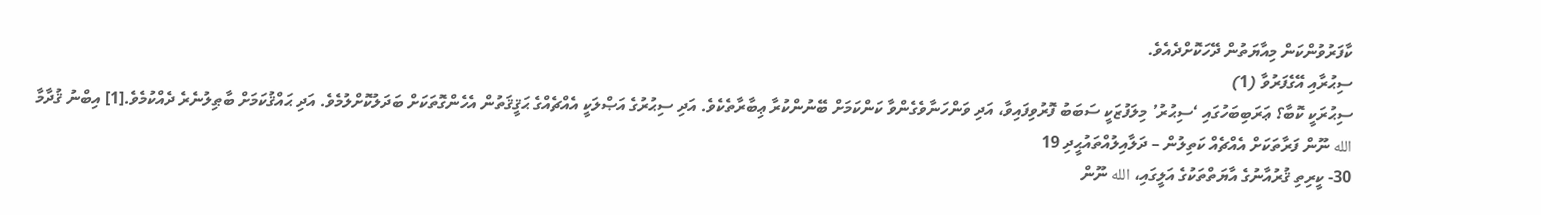ކާފަރުވުންކަން މިއާޔަތުން ދޭހަކޮށްދެއެވެ.
ސިޙުރާއި އޭގެފަރުވާ (1)
ސިޙުރަކީ ކޮބާ؟ ޢަރަބިބަހުގައި ‘ސިޙުރު’ މިލަފުޒަކީ ސަބަބު ފޮރުވިފައިވާ، އަދި ވަންހަނާވެގެންވާ ކަންކަމަށް ބޭނުންކުރާ ޢިބާރާތެކެވެ. އަދި ސިޙުރުގެ އަޞްލަކީ އެއްޗެއްގެ ޙަޤީޤަތުން އެހެންގޮތަކަށް ބަދަލުކޮށްލުމެވެ. އަދި ޙައްޤުކަމަށް ބާޠިލުނެރެ ދެއްކުމެވެ.[1] އިބްނު ޤުދާމާ
الله ނޫން ފަރާތަކަށް އެއްޗެއް ކަތިލުން – ދަލާއިލުއްތައުޙީދި 19
30- ކީރިތި ޤުރުއާނުގެ އާޔަތްތަކުގެ އަލީގައި، الله ނޫން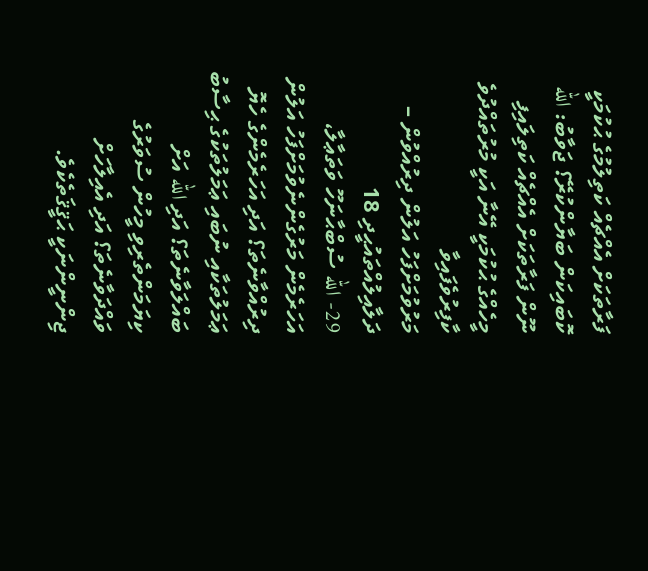ފަރާތަކަށް އެއްޗެއް ކަތިލުމުގެ ޙުކުމަކީ ކޮބައިކަން ބަޔާންކުރޭ؟ ޖަވާބު: الله ނޫން ފަރާތަކަށް އެއްޗެއް ކަތިލައިފި މީހެއްގެ ޙުކުމަކީ އޭނާ އަކީ މުރުތައްދުވެ ކާފިރުވެފައިވާ
މަރުވުމަށްފަހު އަލުން ދިރުއްވުން – ދަލާއިލުއްތައުޙީދި 18
29- الله ސުބްޙާނަހޫ ވަތަޢާލާ، އަހަރެމެން މަރުގެންނެވުމަށްފަހު އަލުން ދިރުއްވާނެތަ؟ އަދި އަހަރެމެންގެ ހެޔޮ ޢަމަލުތަކާއި ނުބައި ޢަމަލުތަކުގެ ޙިސާބު ބައްލަވާނެތަ؟ އަދި الله އަށް ކިޔަމަންތެރިވި މީހުން ސުވަރުގެ ވައްދަވާނެތަ؟ އަދި އެއިލާހަށް
ޖިންނީންނަކީ ޙަޤީޤަތެކެވެ.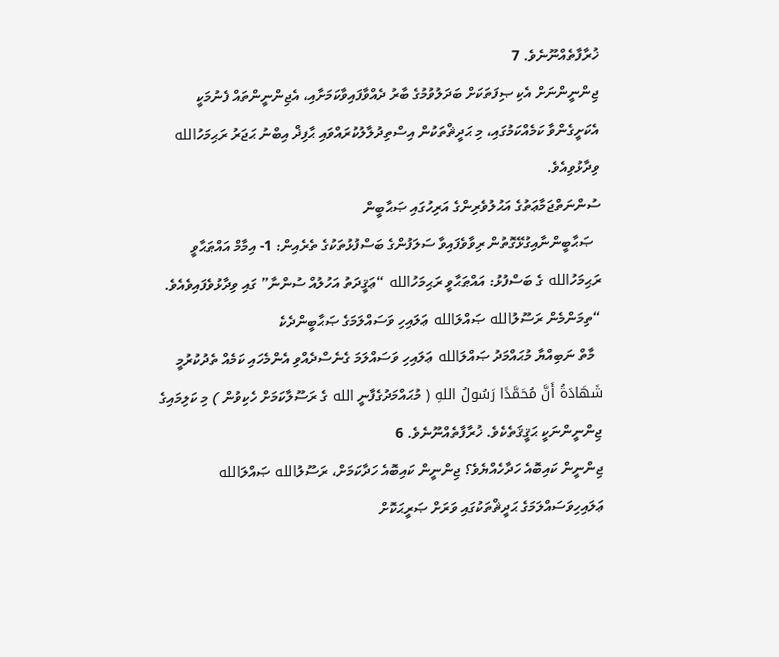ޚުރާފާތެއްނޫނެވެ. 7
ޖިންނީންނަށް އެކި ޞިފަތަކަށް ބަދަލުވުމުގެ ބާރު ދެއްވާފައިވާކަމަށާއި، އެޖިންނީންތައް ފެނުމަކީ އެކަށީގެންވާ ކަމެއްކަމުގައި، މި ޙަދީޘްތަކުން އިސްތިދުލާލުކުރައްވައި ޙާފިޛް އިބްނު ޙަޖަރު ރަޙިމަހުالله ވިދާޅުވިއެވެ.
ސުންނަތްޖަމާޢަތުގެ އަޙުލުވެރިންގެ އަރިހުގައި ޞަޙާބީން
  ޞަޙާބީންނާއިގުޅޭގޮތުން ރިވާވެފައިވާ ސަލަފުންގެ ބަސްފުޅުތަކުގެ ތެރެއިން: 1- އިމާމް އައްޠަޙާވީ ރަޙިމަހުالله ގެ ބަސްފުޅު: އައްޠަޙާވީ ރަޙިމަހުالله “ޢަޤީދަތު އަހުލުއް ސުންނާ” ގައި ވިދާޅުވެފައިވެއެވެ. “ތިމަންމެން ރަސޫލުالله ޞައްލަالله ޢަލައިހި ވަސައްލަމަގެ ޞަޙާބީންދެކެ
  މާތް ނަބިއްޔާ މުޙައްމަދު ޞައްލަالله ޢަލައިހި ވަސައްލަމަ ގެނެސްދެއްވި އެންމެހައި ކަމެއް ތެދުކުރުމީ شَهَادَةُ أَنَّ مُحَمَّدًا رَسُولُ اللهِ ( މުޙައްމަދުގެފާނީ الله ގެ ރަސޫލާކަމަށް ހެކިވުން ) މި ކަލިމައިގެ
ޖިންނީންނަކީ ޙަޤީޤަތެކެވެ. ޚުރާފާތެއްނޫނެވެ. 6
ޖިންނީން ކައިބޮއެ ހަދާހެއްޔެވެ؟ ޖިންނީން ކައިބޮއެ ހަދާކަމަށް، ރަސޫލުالله ޞައްލަالله ޢަލައިހިވަސައްލަމަގެ ޙަދީޘްތަކުގައި ވަރަށް ޞަރީޙަކޮށް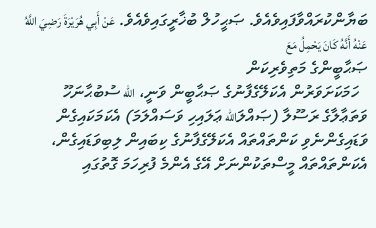ބަޔާންކުރައްވާފައިވެއެވެ. ޞަޙީހުލް ބުޚާރީގައިވެއެވެ. عَنْ أَبِي هُرَيْرَةَ رَضِيَ اللَّهُ عَنْهُ أَنَّهُ كَانَ يَحْمِلُ مَعَ
ޞަޙާބީންގެ މަތިވެރިކަން
  ހަމަކަށަވަރުން އެކަލޭގެފާނުގެ ޞަޙާބީން ވަނީ، الله ސުބުޙާނަހޫ ވަތަޢާލާގެ ރަސޫލާ (ޞައްލަالله ޢަލައިހި ވަސައްލަމަ) އެކަމަކައިގެން ވަޑައިގެންނެވި ކަންތައްތައް އެކަލޭގެފާނުގެ ކިބައިން ލިބިވަޑައިގެން، އެކަންތައްތައް މީސްތަކުންނަށް އޭގެ އެންމެ ފުރިހަމަ ގޮތުގައި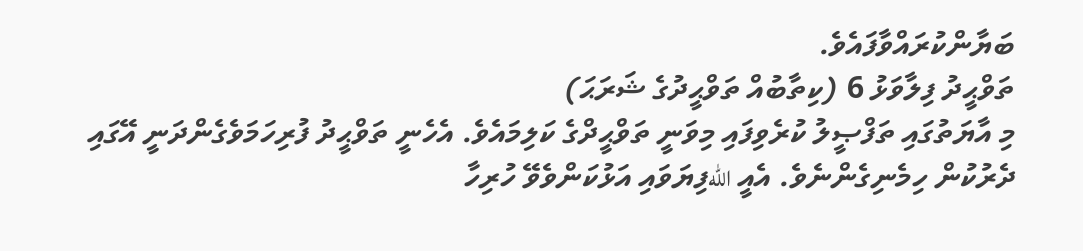ބަޔާންކުރައްވާފައެވެ.
ތަވްޙީދު ފިލާވަޅު 6 (ކިތާބުއް ތަވްޙީދުގެ ޝަރަޙަ)
މި އާޔަތުގައި ތަފްޞީލު ކުރެވިފައި މިވަނީ ތަވްޙީދްގެ ކަލިމައެވެ. އެހެނީ ތަވްޙީދު ފުރިހަމަވެގެންދަނީ އޭގައި ދެރުކުން ހިމެނިގެންނެވެ. އެއީ اللهފިޔަވައި އަޅުކަންވެވޭ ހުރިހާ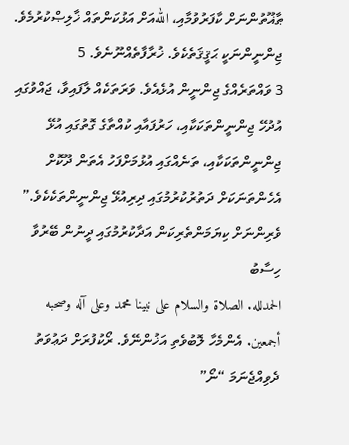ޠާޣޫތުންނަށް ކާފަރުވުމާއި، اللهއަށް އަޅުކަންތައް ޚާލިޞްކުރުމެވެ.
ޖިންނީންނަކީ ޙަޤީޤަތެކެވެ. ޚުރާފާތެއްނޫނެވެ. 5
3 ވައްތަރެއްގެ ޖިންނީން އުޅެއެވެ. ވަރަތަކެއް ލާފައިވާ، ޖައްވުގައި އުދުހޭ ޖިންނީންތަކަކާއި، ހަރުފައާއި ކުއްތާގެ ގޮތުގައި އުޅޭ ޖިންނީންތަކަކާއި، ތަނެއްގައި އުޅުމަށްފަހު އެތަން ދޫކޮށް އެހެންތަނަކަށް ދަތުރުކުރުމުގައި ދިރިއުޅޭ ޖިންނީންތަކެކެވެ.”
ވެރިންނަށް ކިޔަމަންތެރިކަން އަދާކުރުމުގައި ދީނުން ބޭރުވާ ހިސާބު
الحمدلله. الصلاة والسلام على نبينا محمد وعلى آله وصحبه أجمعين. އެންމެހާ ލޮބުވެތި އަޚުންނޭވެ. ރޯކުފުރަށް ދަޢުވަތު ދެވިއްޖެނަމަ “ނޯ”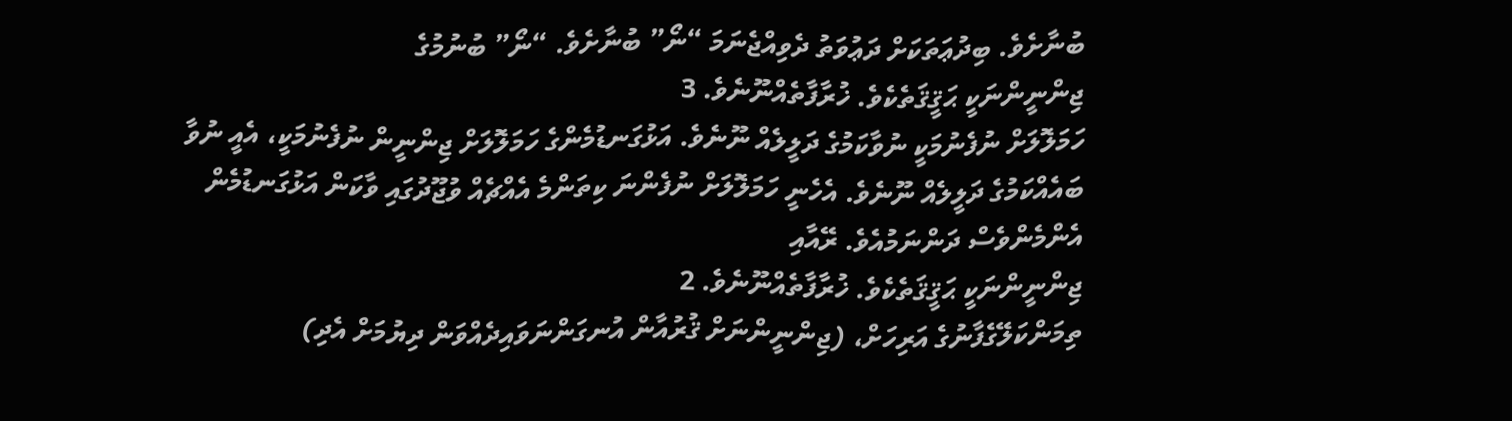ބުނާށެވެ. ބިދުޢަތަކަށް ދަޢުވަތު ދެވިއްޖެނަމަ “ނޯ” ބުނާށެވެ. “ނޯ” ބުނުމުގެ
ޖިންނީންނަކީ ޙަޤީޤަތެކެވެ. ޚުރާފާތެއްނޫނެވެ. 3
ހަމަލޮލަށް ނުފެނުމަކީ ނުވާކަމުގެ ދަލީލެއް ނޫނެވެ. އަޅުގަނޑުމެންގެ ހަމަލޮލަށް ޖިންނީން ނުފެނުމަކީ، އެއީ ނުވާ ބައެއްކަމުގެ ދަލީލެއް ނޫނެވެ. އެހެނީ ހަމަލޮލަށް ނުފެންނަ ކިތަންމެ އެއްޗެއް ވުޖޫދުގައި ވާކަން އަޅުގަނޑުމެން އެންމެންވެސް ދަންނަމުއެވެ. ރޭއާއި
ޖިންނީންނަކީ ޙަޤީޤަތެކެވެ. ޚުރާފާތެއްނޫނެވެ. 2
ތިމަންކަލޭގެފާނުގެ އަރިހަށް، (ޖިންނީންނަށް ޤުރުއާން އުނގަންނަވައިދެއްވަން ދިޔުމަށް އެދި)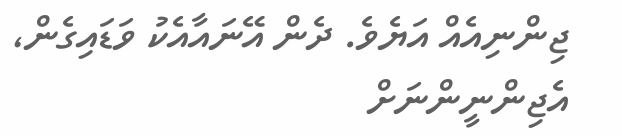ޖިންނިއެއް އަޔެވެ. ދެން އޭނައާއެކު ވަޑައިގެން، އެޖިންނީންނަށް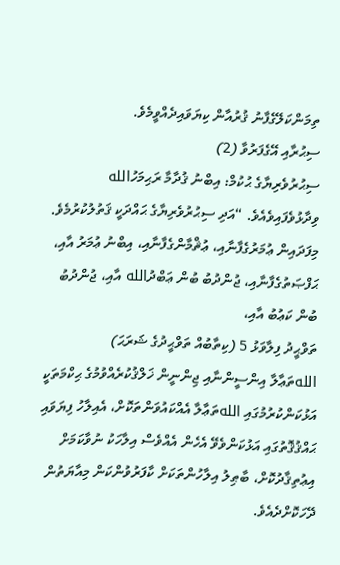ތިމަންކަލޭގެފާނު ޤުރުއާން ކިޔަވައިދެއްވީމެވެ.
ސިޙުރާއި އޭގެފަރުވާ (2)
ސިޙުރުވެރިޔާގެ ޙުކުމް: އިބްނު ޤުދާމާ ރަޙިމަހުالله ވިދާޅުވެފައިވެއެވެ. “އަދި ސިޙުރުވެރިޔާގެ ޙައްދަކީ ޤަތުލުކުރުމެވެ. މިފަދައިން ޢުމަރުގެފާނާއި، ޢުޘްމާންގެފާނާއި، އިބްނު ޢުމަރު އާއި، ޙަފްޞަތުގެފާނާއި، ޖުންދުބު ބުން ޢަބްދުالله އާއި، ޖުންދުބު ބުން ކަޢުބު އާއި،
ތަވްޙީދު ފިލާވަޅު 5 (ކިތާބުއް ތަވްޙީދުގެ ޝަރަޙަ)
اللهތަޢާލާ އިންސީންނާއި ޖިންނީން ޚަލްޤުކުރެއްވުމުގެ ޙިކްމަތަކީ އަޅުކަންކުރުމުގައި اللهތަޢާލާ އެއްކައުވަންތަކޮށް، އެއިލާހު ފިޔަވައި ޙައްޤުޤޮތުގައި އަޅުކަންވެވޭ އެހެން އެއްވެސް އިލާހަކު ނުވާކަމަށް އިޢުތިޤާދުކޮށް، ބާޠިލު އިލާހުންތަކަށް ކާފަރުވުންކަން މިއާޔަތުން ދޭހަކޮށްދެއެވެ.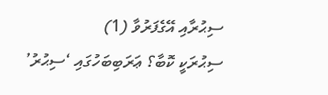ސިޙުރާއި އޭގެފަރުވާ (1)
ސިޙުރަކީ ކޮބާ؟ ޢަރަބިބަހުގައި ‘ސިޙުރު’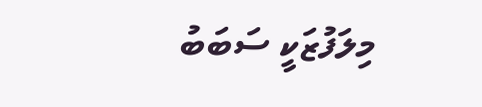މިލަފުޒަކީ ސަބަބު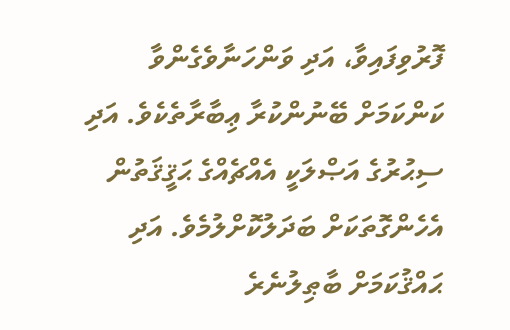ފޮރުވިފައިވާ، އަދި ވަންހަނާވެގެންވާ ކަންކަމަށް ބޭނުންކުރާ ޢިބާރާތެކެވެ. އަދި ސިޙުރުގެ އަޞްލަކީ އެއްޗެއްގެ ޙަޤީޤަތުން އެހެންގޮތަކަށް ބަދަލުކޮށްލުމެވެ. އަދި ޙައްޤުކަމަށް ބާޠިލުނެރެ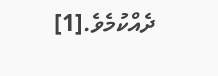ދެއްކުމެވެ.[1]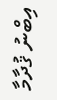އިބްނު ޤުދާމާ